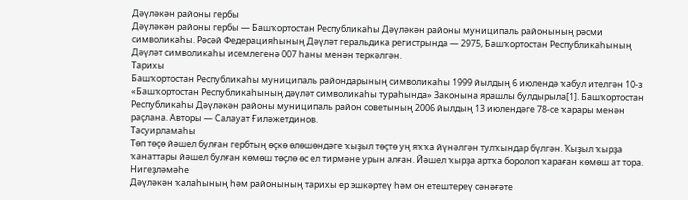Дәүләкән районы гербы
Дәүләкән районы гербы — Башҡортостан Республикаһы Дәүләкән районы муниципаль районының рәсми символикаһы. Рәсәй Федерацияһының Дәүләт геральдика регистрында — 2975, Башҡортостан Республикаһының Дәүләт символикаһы исемлегенә 007 һаны менән теркәлгән.
Тарихы
Башҡортостан Республикаһы муниципаль райондарының символикаһы 1999 йылдың 6 июлендә ҡабул ителгән 10-з «Башҡортостан Республикаһының дәүләт символикаһы тураһында» Законына ярашлы булдырыла[1]. Башҡортостан Республикаһы Дәүләкән районы муниципаль район советының 2006 йылдың 13 июлендәге 78-се ҡарары менән раҫлана. Авторы — Салауат Ғиләжетдинов.
Тасуирламаһы
Төп төҫө йәшел булған гербтың өҫкө өлөшөндәге ҡыҙыл төҫтө уң яҡҡа йүнәлгән тулҡындар бүлгән. Ҡыҙыл ҡырҙа ҡанаттары йәшел булған көмөш төҫлө өс ел тирмәне урын алған. Йәшел ҡырҙа артҡа боролоп ҡараған көмөш ат тора.
Нигеҙләмәһе
Дәүләкән ҡалаһының һәм районының тарихы ер эшкәртеү һәм он етештереү сәнәғәте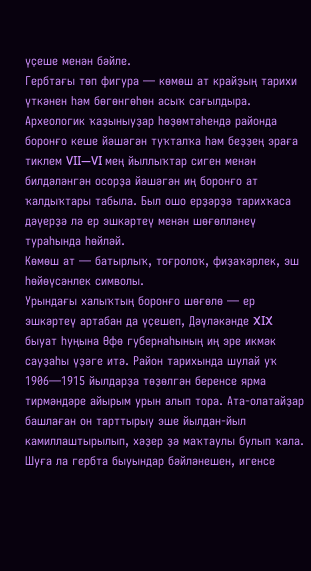үҫеше менән бәйле.
Гербтағы төп фигура — көмөш ат крайҙың тарихи үткәнен һәм бөгөнгөһөн асыҡ сағылдыра. Археологик ҡаҙыныуҙар һөҙөмтәһендә районда боронғо кеше йәшәгән туҡталҡа һәм беҙҙең эраға тиклем VII—VI мең йыллыҡтар сиген менән билдәләнгән осорҙа йәшәгән иң боронғо ат ҡалдыҡтары табыла. Был ошо ерҙәрҙә тарихҡаса дәүерҙә лә ер эшкәртеү менән шөғөлләнеү тураһында һөйләй.
Көмөш ат — батырлыҡ, тоғролоҡ, фиҙаҡәрлек, эш һөйөүсәнлек символы.
Урындағы халыҡтың боронғо шөғөлө — ер эшкәртеү артабан да үҫешеп, Дәүләкәнде XIX быуат һуңына Өфө губернаһының иң эре икмәк сауҙаһы үҙәге итә. Район тарихында шулай уҡ 1906—1915 йылдарҙа төҙөлгән беренсе ярма тирмәндәре айырым урын алып тора. Ата-олатайҙар башлаған он тарттырыу эше йылдан-йыл камиллаштырылып, хәҙер ҙә маҡтаулы булып ҡала. Шуға ла гербта быуындар бәйләнешен, игенсе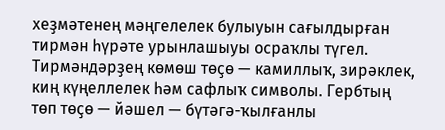хеҙмәтенең мәңгелелек булыуын сағылдырған тирмән һүрәте урынлашыуы осраҡлы түгел.
Тирмәндәрҙең көмөш төҫө — камиллыҡ, зирәклек, киң күңеллелек һәм сафлыҡ символы. Гербтың төп төҫө — йәшел — бүтәгә-ҡылғанлы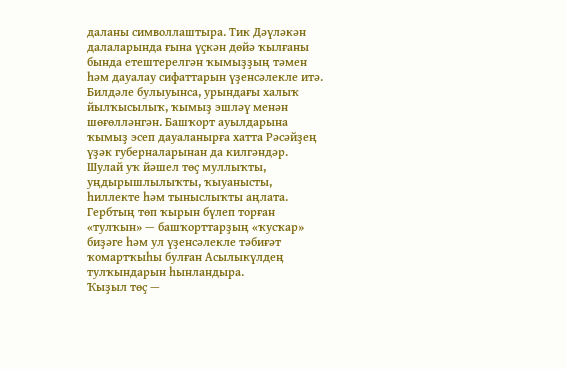даланы символлаштыра. Тик Дәүләкән далаларында ғына үҫкән дөйә ҡылғаны бында етештерелгән ҡымыҙҙың тәмен һәм дауалау сифаттарын үҙенсәлекле итә. Билдәле булыуынса, урындағы халыҡ йылҡысылыҡ, ҡымыҙ эшләү менән шөғөлләнгән. Башҡорт ауылдарына ҡымыҙ эсеп дауаланырға хатта Рәсәйҙең үҙәк губерналарынан да килгәндәр. Шулай уҡ йәшел төҫ муллыҡты, уңдырышлылыҡты, ҡыуанысты, һиллекте һәм тыныслыҡты аңлата.
Гербтың төп ҡырын бүлеп торған «тулҡын» — башҡорттарҙың «ҡусҡар» биҙәге һәм ул үҙенсәлекле тәбиғәт ҡомартҡыһы булған Асылыкүлдең тулҡындарын һынландыра.
Ҡыҙыл төҫ —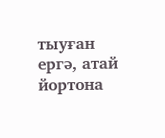тыуған ергә, атай йортона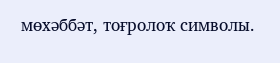мөхәббәт, тоғролоҡ символы.